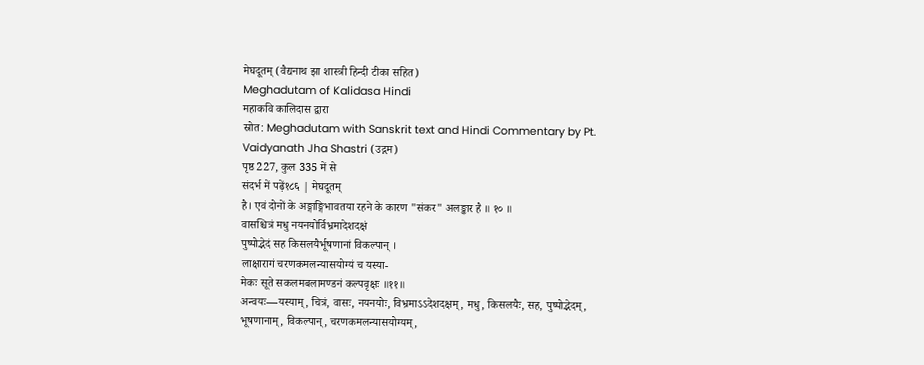मेघदूतम् (वैद्यनाथ झा शास्त्री हिन्दी टीका सहित)
Meghadutam of Kalidasa Hindi
महाकवि कालिदास द्वारा
स्रोत: Meghadutam with Sanskrit text and Hindi Commentary by Pt. Vaidyanath Jha Shastri (उद्गम)
पृष्ठ 227, कुल 335 में से
संदर्भ में पढ़ें१८६ | मेघदूतम्
है। एवं दोनों के अङ्गाङ्गिभावतया रहने के कारण "संकर" अलङ्कार है ॥ १० ॥
वासश्चित्रं मधु नयनयोर्विभ्रमादेशदक्षं
पुष्पोद्भेदं सह किसलयैर्भूषणानां विकल्पान् ।
लाक्षारागं चरणकमलन्यासयोग्यं च यस्या-
मेकः सूते सकलमबलामण्डनं कल्पवृक्षः ॥११॥
अन्वयः—यस्याम्, चित्रं, वासः, नयनयोः, विभ्रमाऽऽदेशदक्षम्, मधु, किसलयैः, सह, पुष्पोद्भेदम्, भूषणानाम्, विकल्पान्, चरणकमलन्यासयोग्यम्,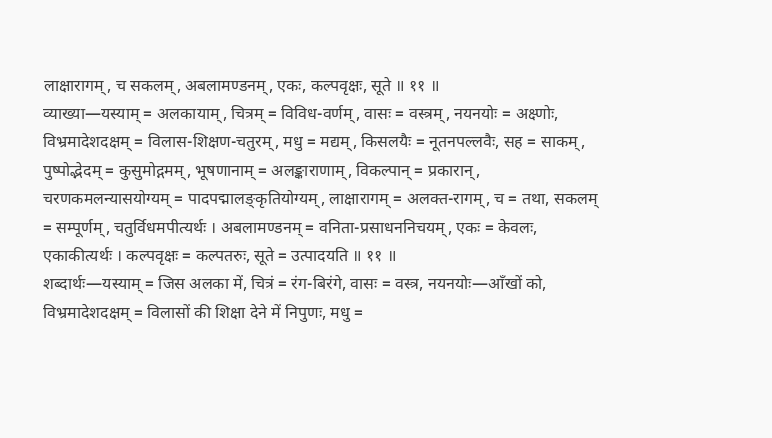लाक्षारागम्, च सकलम्, अबलामण्डनम्, एकः, कल्पवृक्षः, सूते ॥ ११ ॥
व्याख्या—यस्याम् = अलकायाम्, चित्रम् = विविध-वर्णम्, वासः = वस्त्रम्, नयनयोः = अक्ष्णोः, विभ्रमादेशदक्षम् = विलास-शिक्षण-चतुरम्, मधु = मद्यम्, किसलयैः = नूतनपल्लवैः, सह = साकम्, पुष्पोद्भेदम् = कुसुमोद्गमम्, भूषणानाम् = अलङ्काराणाम्, विकल्पान् = प्रकारान्, चरणकमलन्यासयोग्यम् = पादपद्मालङ्कृतियोग्यम्, लाक्षारागम् = अलक्त-रागम्, च = तथा, सकलम् = सम्पूर्णम्, चतुर्विधमपीत्यर्थः । अबलामण्डनम् = वनिता-प्रसाधननिचयम्, एकः = केवलः, एकाकीत्यर्थः । कल्पवृक्षः = कल्पतरुः, सूते = उत्पादयति ॥ ११ ॥
शब्दार्थः—यस्याम् = जिस अलका में, चित्रं = रंग-बिरंगे, वासः = वस्त्र, नयनयोः—आँखों को, विभ्रमादेशदक्षम् = विलासों की शिक्षा देने में निपुणः, मधु =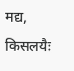मद्य, किसलयैः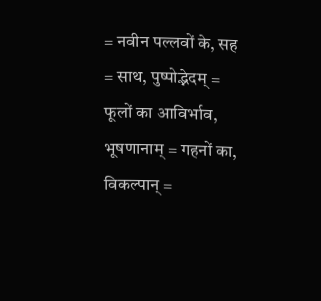= नवीन पल्लवों के, सह = साथ, पुष्पोद्भेदम् = फूलों का आविर्भाव, भूषणानाम् = गहनों का, विकल्पान् =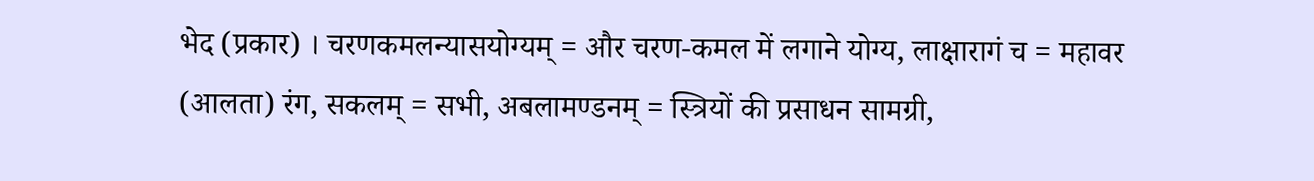भेद (प्रकार) । चरणकमलन्यासयोग्यम् = और चरण-कमल में लगाने योग्य, लाक्षारागं च = महावर (आलता) रंग, सकलम् = सभी, अबलामण्डनम् = स्त्रियों की प्रसाधन सामग्री,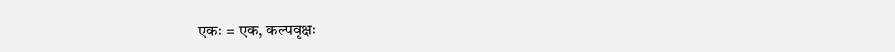एकः = एक, कल्पवृक्षः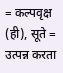= कल्पवृक्ष (ही), सूते = उत्पन्न करता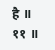है ॥ ११ ॥